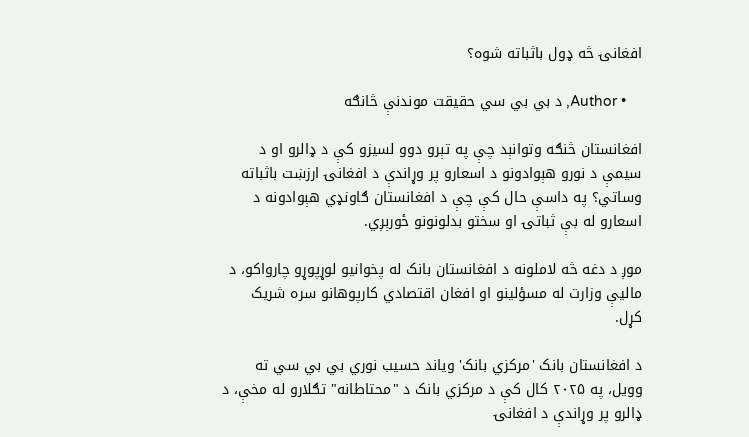افغانۍ څه ډول باثباته شوه؟

    • Author, د بي بي سي حقیقت موندنې څانګه

افغانستان څنګه وتوانېد چې په تېرو دوو لسیزو کې د ډالرو او د سیمې د نورو هېوادونو د اسعارو پر وړاندې د افغانۍ ارزښت باثباته وساتي؟ په داسې حال کې چې د افغانستان ګاونډي هېوادونه د اسعارو له بې ثباتۍ او سختو بدلونونو ځورېږي.

موږ د دغه څه لاملونه د افغانستان بانک له پخوانیو لوړپوړو چارواکو، د مالیې وزارت له مسؤلینو او افغان اقتصادي کارپوهانو سره شریک کړل.

د افغانستان بانک 'مرکزي بانک' ویاند حسیب نوري بي بي سي ته وویل، په ۲۰۲۵ کال کې د مرکزي بانک د "محتاطانه" تګلارو له مخې، د ډالرو پر وړاندې د افغانۍ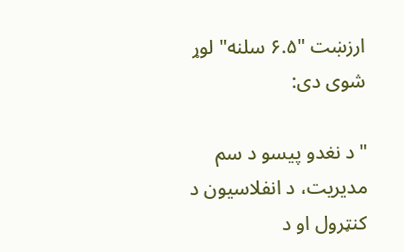ارزښت "۶.۵ سلنه" لوړ شوی دی:

"د نغدو پیسو د سم مدیریت، د انفلاسیون د کنټرول او د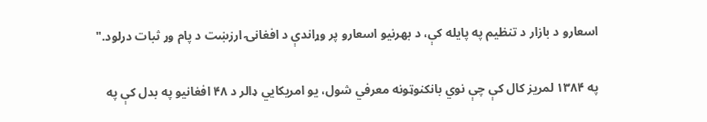اسعارو د بازار د تنظیم په پایله کې، د بهرنیو اسعارو پر وړاندې د افغانۍ ارزښت د پام وړ ثبات درلود."

په ۱۳۸۴ لمریز کال کې چې نوي بانکنوټونه معرفي شول، یو امریکايي ډالر د ۴۸ افغانیو په بدل کې په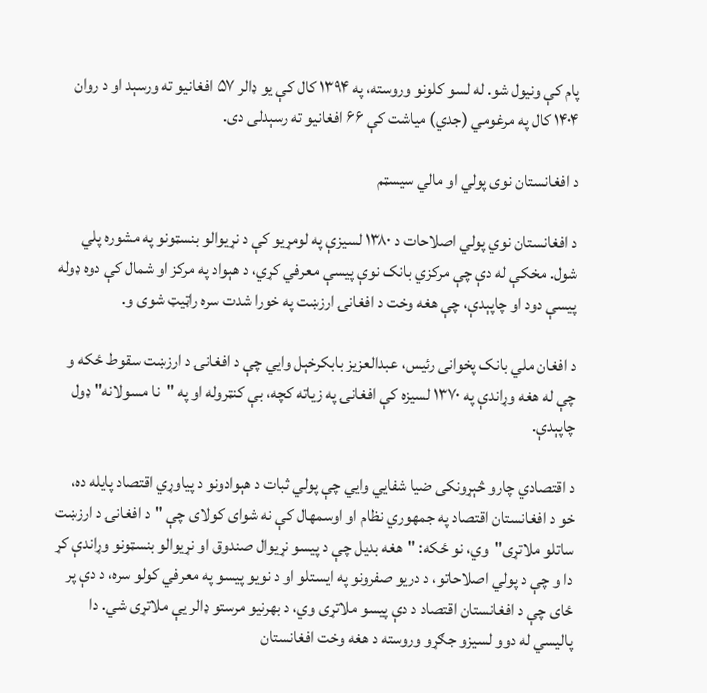پام کې ونیول شو. له لسو کلونو وروسته، په ۱۳۹۴ کال کې یو ډالر ۵۷ افغانیو ته ورسېد او د روان ۱۴۰۴ کال په مرغومي (جدي) میاشت کې ۶۶ افغانیو ته رسېدلی دی.

د افغانستان نوی پولي او مالي سیسټم

د افغانستان نوي پولي اصلاحات د ۱۳۸۰ لسیزې په لومړیو کې د نړیوالو بنسټونو په مشوره پلي شول. مخکې له دې چې مرکزي بانک نوې پیسې معرفي کړي، د هېواد په مرکز او شمال کې دوه ډوله پیسې دود او چاپېدې، چې هغه وخت د افغانۍ ارزښت په خورا شدت سره راټیټ شوی و.

د افغان ملي بانک پخوانی رئیس، عبدالعزیز بابکرخېل وايي چې د افغانۍ د ارزښت سقوط ځکه و چې له هغه وړاندې په ۱۳۷۰ لسیزه کې افغانۍ په زیاته کچه، بې کنټروله او په "نا مسولانه" ډول چاپېدې.

د اقتصادي چارو څېړونکی ضیا شفايي وايي چې پولي ثبات د هېوادونو د پیاوړي اقتصاد پایله ده، خو د افغانستان اقتصاد په جمهوري نظام او اوسمهال کې نه شوای کولای چې "د افغانۍ د ارزښت ساتلو ملاتړی"وي، نو ځکه: "هغه بدیل چې د پیسو نړیوال صندوق او نړیوالو بنسټونو وړاندې کړ دا و چې د پولي اصلاحاتو، د دریو صفرونو په ایستلو او د نویو پیسو په معرفي کولو سره، د دې پر ځای چې د افغانستان اقتصاد د دې پيسو ملاتړی وي، د بهرنیو مرستو ډالر یې ملاتړی شي. دا پالیسي له دوو لسیزو جګړو وروسته د هغه وخت افغانستان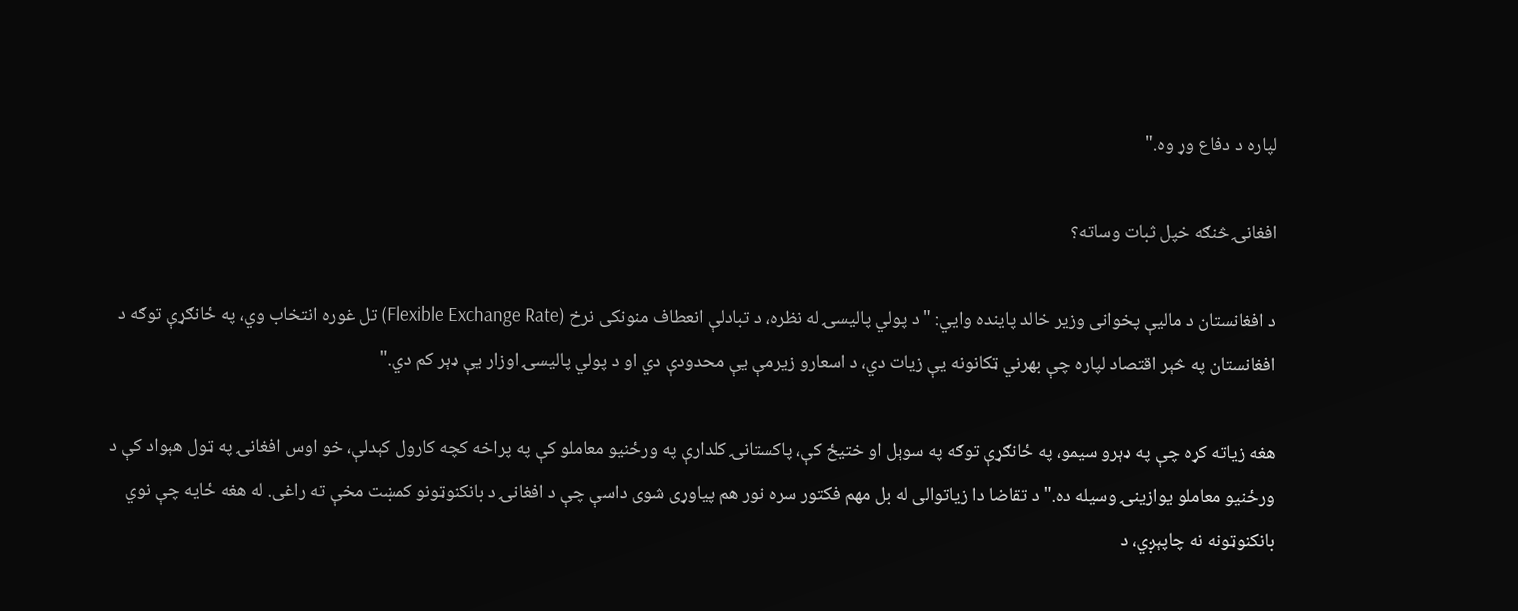لپاره د دفاع وړ وه."

افغانۍ څنګه خپل ثبات وساته؟

د افغانستان د مالیې پخوانی وزیر خالد پاینده وايي: "د پولي پالیسۍ له نظره، د تبادلې انعطاف منونکی نرخ (Flexible Exchange Rate) تل غوره انتخاب وي، په ځانګړې توګه د افغانستان په څېر اقتصاد لپاره چې بهرني ټکانونه یې زیات دي، د اسعارو زیرمې یې محدودې دي او د پولي پالیسۍ اوزار یې ډېر کم دي."

هغه زیاته کړه چې په ډېرو سیمو، په ځانګړې توګه په سوېل او ختیځ کې، پاکستانۍ کلدارې په ورځنیو معاملو کې په پراخه کچه کارول کېدلې، خو اوس افغانۍ په ټول هېواد کې د ورځنیو معاملو یوازینۍ وسیله ده." د تقاضا دا زیاتوالی له بل مهم فکتور سره نور هم پیاوړی شوی داسې چې د افغانۍ د بانکنوټونو کمښت مخې ته راغی. له هغه ځایه چې نوي بانکنوټونه نه چاپېږي، د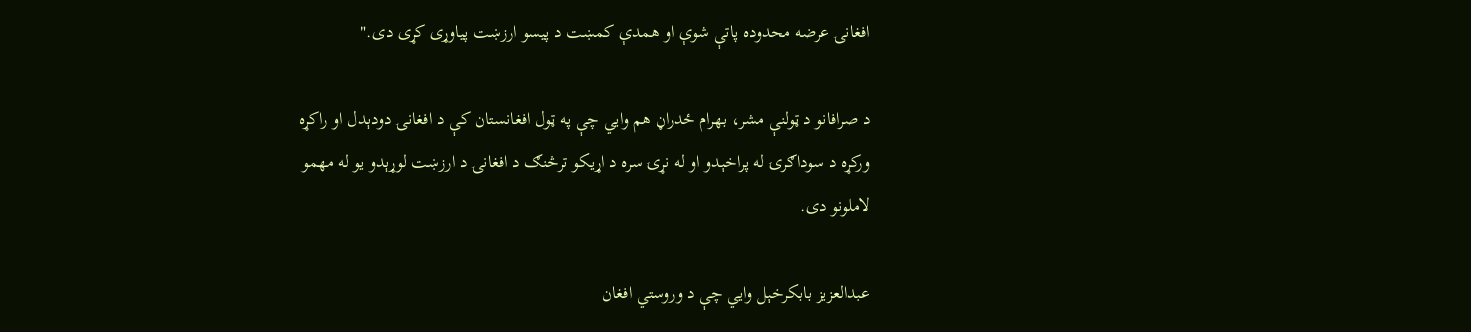افغانۍ عرضه محدوده پاتې شوې او همدې کمښت د پیسو ارزښت پیاوړی کړی دی."

د صرافانو د ټولنې مشر، بهرام ځدراڼ هم وايي چې په ټول افغانستان کې د افغانۍ دودېدل او راکړه ورکړه د سوداګرۍ له پراخېدو او له نړۍ سره د اړیکو ترڅنګ د افغانۍ د ارزښت لوړېدو یو له مهمو لاملونو دی.

عبدالعزیز بابکرخېل وايي چې د وروستي افغان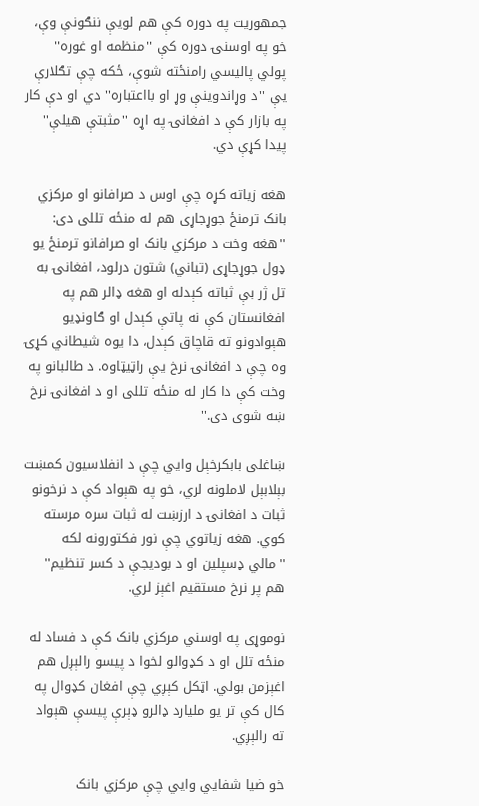جمهوریت په دوره کې هم لویې ننګونې وې، خو په اوسنۍ دوره کې ''منظمه او غوره'' پولي پالیسي رامنځته شوې، ځکه چې تګلارې یې ''د وړاندوینې وړ او بااعتباره'' دي او دې کار په بازار کې د افغانۍ په اړه ''مثبتې هیلې'' پیدا کړې دي.

هغه زیاته کړه چې اوس د صرافانو او مرکزي بانک ترمنځ جوړجاړی هم له منځه تللی دی: ''هغه وخت د مرکزي بانک او صرافانو ترمنځ یو ډول جوړجاړی (تباني) شتون درلود، افغانۍ به تل ژر بې ثباته کېدله او هغه ډالر هم په افغانستان کې نه پاتې کېدل او ګاونډیو هېوادونو ته قاچاق کېدل، دا یوه شیطاني کړۍ وه چې د افغانۍ نرخ یې راټیټاوه. د طالبانو په وخت کې دا کار له منځه تللی او د افغانۍ نرخ ښه شوی دی.''

ښاغلی بابکرخېل وايي چې د انفلاسیون کمښت بېلابېل لاملونه لري، خو په هېواد کې د نرخونو ثبات د افغانۍ د ارزښت له ثبات سره مرسته کوي. هغه زیاتوي چې نور فکتورونه لکه ''مالي ډسپلین او د بودیجې د کسر تنظیم'' هم پر نرخ مستقیم اغېز لري.

نوموړی په اوسني مرکزي بانک کې د فساد له منځه تلل او د کډوالو لخوا د پیسو رالېږل هم اغېزمن بولي. اټکل کېږي چې افغان کډوال په کال کې تر یو ملیارد ډالرو ډېرې پیسې هېواد ته رالېږي.

خو ضیا شفايي وايي چې مرکزي بانک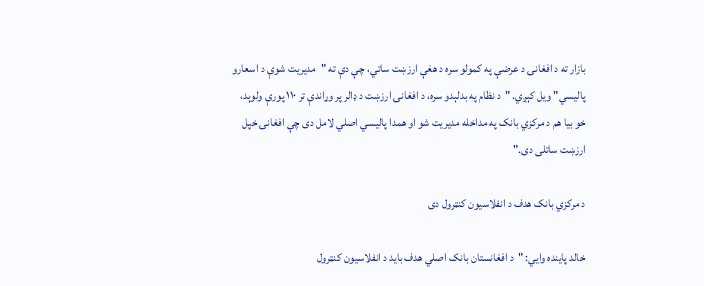بازار ته د افغانۍ د عرضې په کمولو سره د هغې ارزښت ساتي، چې دې ته "مدیریت شوې د اسعارو پالیسي" ویل کېږي. "د نظام په بدلېدو سره، د افغانۍ ارزښت د ډالر پر وړاندې تر ۱۱۰ پورې ولوېد، خو بیا هم د مرکزي بانک په مداخله مدیریت شو او همدا پالیسي اصلي لامل دی چې افغانۍ خپل ارزښت ساتلی دی."

د مرکزي بانک هدف د انفلاسیون کنټرول دی

خالد پاینده وايي: "د افغانستان بانک اصلي هدف باید د انفلاسیون کنټرول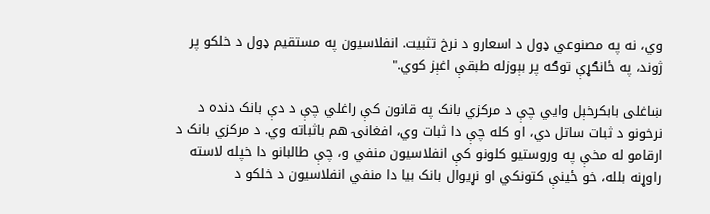وي، نه په مصنوعي ډول د اسعارو د نرخ تثبیت. انفلاسیون په مستقیم ډول د خلکو پر ژوند، په ځانګړې توګه پر بېوزله طبقې اغېز کوي."

ښاغلی بابکرخېل وايي چې د مرکزي بانک په قانون کې راغلي چې د دې بانک دنده د نرخونو د ثبات ساتل دي، او کله چې دا ثبات وي، افغانۍ هم باثباته وي. د مرکزي بانک د ارقامو له مخې په وروستیو کلونو کې انفلاسیون منفي و، چې طالبانو دا خپله لاسته راوړنه بلله، خو ځینې کتونکي او نړیوال بانک بیا دا منفي انفلاسیون د خلکو د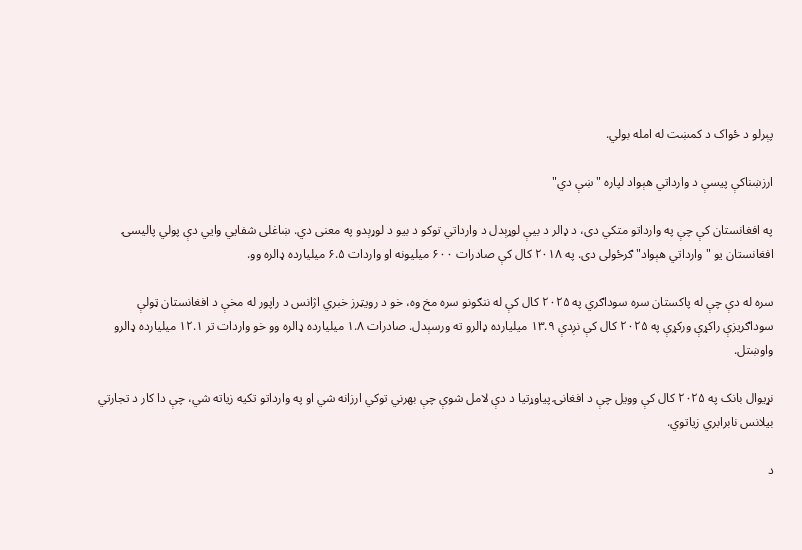پېرلو د ځواک د کمښت له امله بولي.

ارزښناکې پيسې د وارداتي هېواد لپاره "ښې دي"

په افغانستان کې چې په وارداتو متکي دی، د ډالر د بیې لوړېدل د وارداتي توکو د بیو د لوړېدو په معنی دي. ښاغلی شفايي وايي دې پولي پالیسۍ افغانستان یو "وارداتي هېواد" ګرځولی دی. په ۲۰۱۸ کال کې صادرات ۶۰۰ میلیونه او واردات ۶.۵ میلیارده ډالره وو.

سره له دې چې له پاکستان سره سوداګري په ۲۰۲۵ کال کې له ننګونو سره مخ وه، خو د رویټرز خبري اژانس د راپور له مخې د افغانستان ټولې سوداګریزې راکړې ورکړې په ۲۰۲۵ کال کې نږدې ۱۳.۹ میلیارده ډالرو ته ورسېدل. صادرات ۱.۸ میلیارده ډالره وو خو واردات تر ۱۲.۱ میلیارده ډالرو واوښتل.

نړیوال بانک په ۲۰۲۵ کال کې وویل چې د افغانۍ پیاوړتیا د دې لامل شوې چې بهرني توکي ارزانه شي او په وارداتو تکیه زیاته شي، چې دا کار د تجارتي بیلانس نابرابري زیاتوي.

د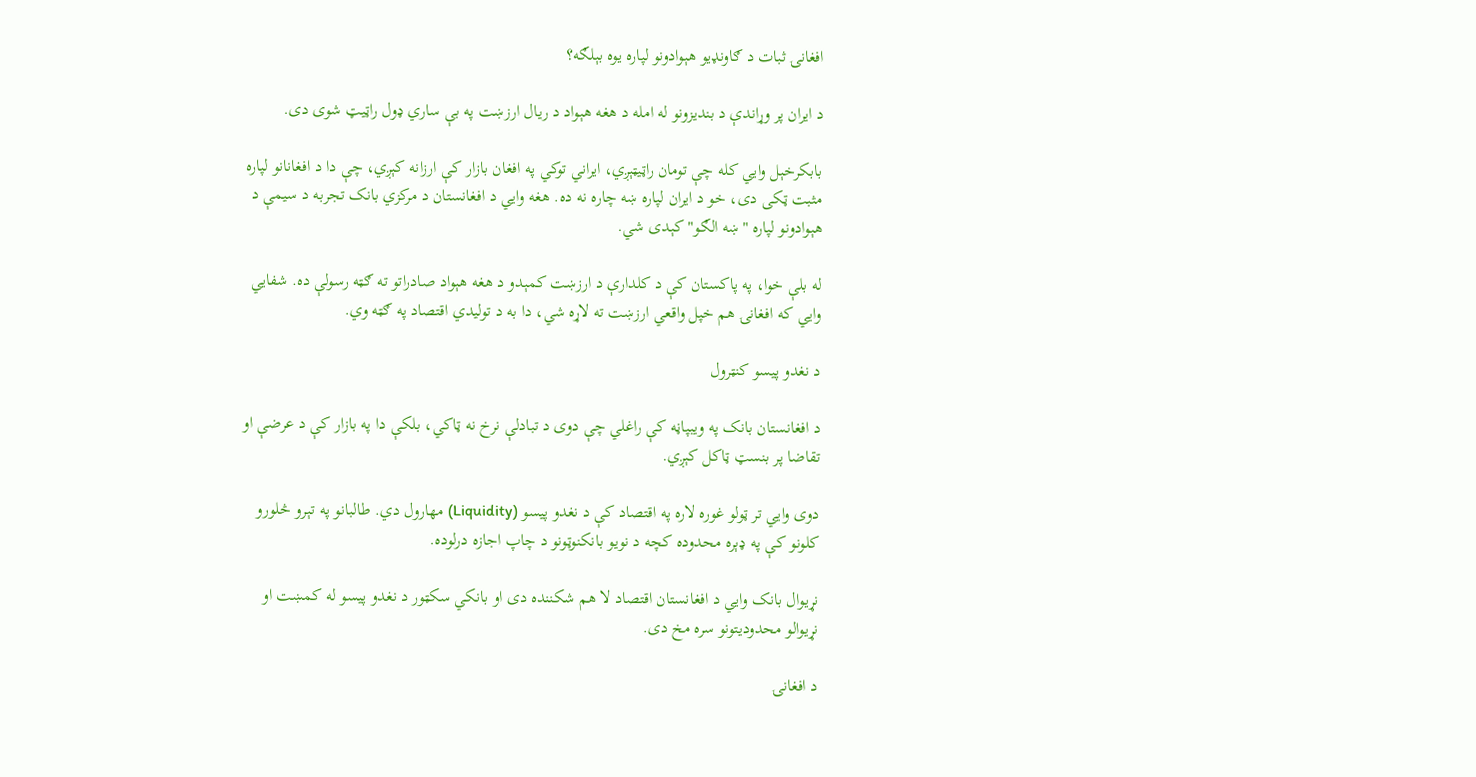افغانۍ ثبات د ګاونډیو هېوادونو لپاره یوه بېلګه؟

د ایران پر وړاندې د بندیزونو له امله د هغه هېواد د ریال ارزښت په بې ساري ډول راټیټ شوی دی.

بابکرخېل وايي کله چې تومان راټیټېږي، ایراني توکي په افغان بازار کې ارزانه کېږي، چې دا د افغانانو لپاره مثبت ټکی دی، خو د ایران لپاره ښه چاره نه ده. هغه وايي د افغانستان د مرکزي بانک تجربه د سیمې د هېوادونو لپاره "ښه الګو" کېدی شي.

له بلې خوا، په پاکستان کې د کلدارې د ارزښت کمېدو د هغه هېواد صادراتو ته ګټه رسولې ده. شفايي وايي که افغانۍ هم خپل واقعي ارزښت ته لاړه شي، دا به د تولیدي اقتصاد په ګټه وي.

د نغدو پیسو کنټرول

د افغانستان بانک په ویبپاڼه کې راغلي چې دوی د تبادلې نرخ نه ټاکي، بلکې دا په بازار کې د عرضې او تقاضا پر بنسټ ټاکل کېږي.

دوی وايي تر ټولو غوره لاره په اقتصاد کې د نغدو پیسو (Liquidity) مهارول دي. طالبانو په تېرو څلورو کلونو کې په ډېره محدوده کچه د نویو بانکنوټونو د چاپ اجازه درلوده.

نړیوال بانک وايي د افغانستان اقتصاد لا هم شکننده دی او بانکي سکټور د نغدو پیسو له کمښت او نړیوالو محدودیتونو سره مخ دی.

د افغانۍ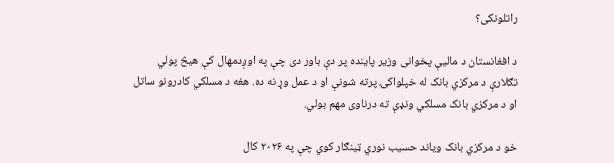راتلونکی؟

د افغانستان د مالیې پخوانی وزیر پاینده پر دې باور دی چې په اوږدمهال کې هیڅ پولي تګلارې د مرکزي بانک له خپلواکۍ پرته شونې او د عمل وړ نه ده. هغه د مسلکي کادرونو ساتل او د مرکزي بانک مسلکي ونډې ته درناوی مهم بولي.

خو د مرکزي بانک ویاند حسیب نوري ټینګار کوي چې په ۲۰۲۶ کال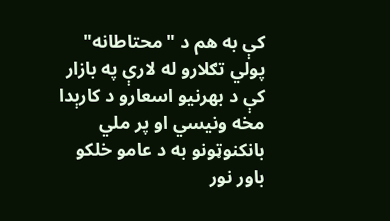کې به هم د "محتاطانه" پولي تګلارو له لارې په بازار کې د بهرنیو اسعارو د کارېدا مخه ونیسي او پر ملي بانکنوټونو به د عامو خلکو باور نور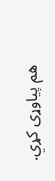هم پیاوړی کړي.